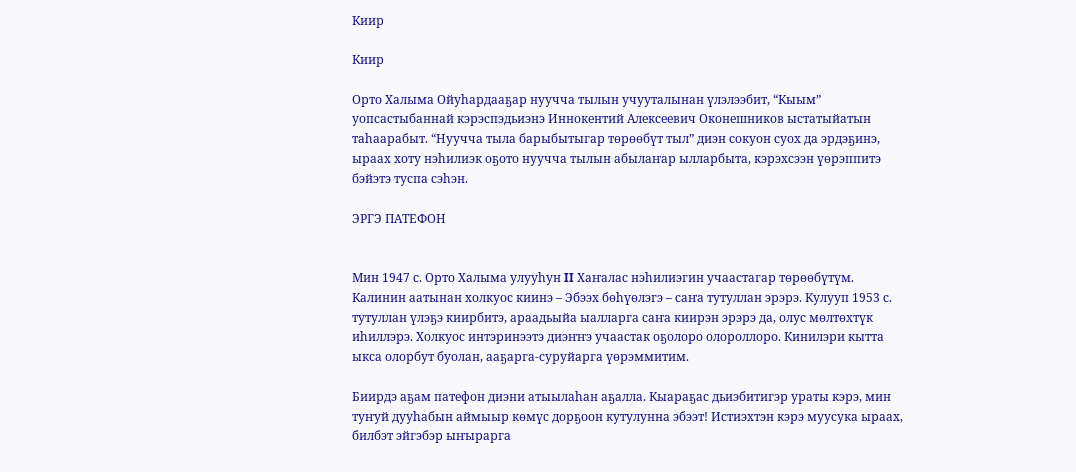Киир

Киир

Орто Халыма Ойуһардааҕар нуучча тылын учууталынан үлэлээбит, “Кыым” уопсастыбаннай кэрэспэдьиэнэ Иннокентий Алексеевич Оконешников ыстатыйатын таһаарабыт. “Нуучча тыла барыбытыгар төрөөбүт тыл” диэн сокуон суох да эрдэҕинэ, ыраах хоту нэһилиэк оҕото нуучча тылын абылаҥар ылларбыта, кэрэхсээн үөрэппитэ бэйэтэ туспа сэһэн.

ЭРГЭ ПАТЕФОН


Мин 1947 с. Орто Халыма улууһун II Хаҥалас нэһилиэгин учаастагар төрөөбүтүм. Калинин аатынан холкуос киинэ – Эбээх бөһүөлэгэ – саҥа тутуллан эрэрэ. Кулууп 1953 с. тутуллан үлэҕэ киирбитэ, араадьыйа ыалларга саҥа киирэн эрэрэ да, олус мөлтөхтүк иһиллэрэ. Холкуос интэринээтэ диэҥҥэ учаастак оҕолоро олороллоро. Кинилэри кытта ыкса олорбут буолан, ааҕарга-суруйарга үөрэммитим.

Биирдэ аҕам патефон диэни атыылаһан аҕалла. Кыараҕас дьиэбитигэр ураты кэрэ, мин туҥуй дууһабын аймыыр көмүс дорҕоон кутулунна эбээт! Истиэхтэн кэрэ муусука ыраах, билбэт эйгэбэр ыҥырарга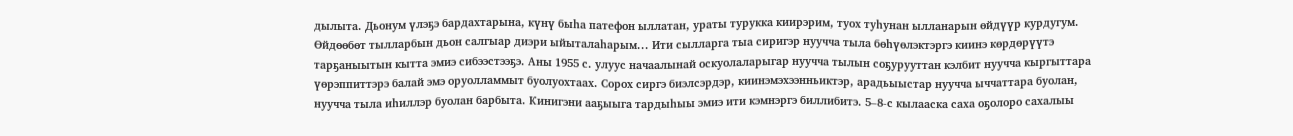дылыта. Дьонум үлэҕэ бардахтарына, күнү быһа патефон ыллатан, ураты турукка киирэрим, туох туһунан ылланарын өйдүүр курдугум. Өйдөөбөт тылларбын дьон салгыар диэри ыйыталаһарым... Ити сылларга тыа сиригэр нуучча тыла бөһүөлэктэргэ киинэ көрдөрүүтэ тарҕаныытын кытта эмиэ сибээстээҕэ. Аны 1955 с. улуус начаалынай оскуолаларыгар нуучча тылын соҕурууттан кэлбит нуучча кыргыттара үөрэппиттэрэ балай эмэ оруолламмыт буолуохтаах. Сорох сиргэ биэлсэрдэр, киинэмэхээнньиктэр, арадьыыстар нуучча ыччаттара буолан, нуучча тыла иһиллэр буолан барбыта. Кинигэни ааҕыыга тардыһыы эмиэ ити кэмнэргэ биллибитэ. 5–8-с кылааска саха оҕолоро сахалыы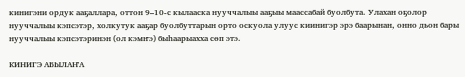кинигэни ордук ааҕаллара, оттон 9–10-с кылааска нууччалыы ааҕыы маассабай буолбута. Улахан оҕолор нууччалыы кэпсэтэр, холкутук ааҕар буолбуттарын орто оскуола улуус киинигэр эрэ баарынан, онно дьон бары нууччалыы кэпсэтэринэн (ол кэмҥэ) быһаарыахха сөп этэ.

КИНИГЭ АБЫЛАҤА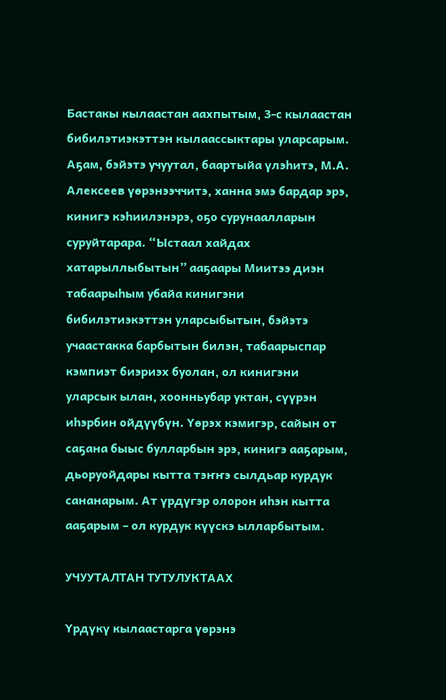Бастакы кылаастан аахпытым, 3-с кылаастан бибилэтиэкэттэн кылаассыктары уларсарым. Аҕам, бэйэтэ учуутал, баартыйа үлэһитэ, М.А. Алексеев үөрэнээччитэ, ханна эмэ бардар эрэ, кинигэ кэһиилэнэрэ, оҕо сурунаалларын суруйтарара. “Ыстаал хайдах хатарыллыбытын” ааҕаары Миитээ диэн табаарыһым убайа кинигэни бибилэтиэкэттэн уларсыбытын, бэйэтэ учаастакка барбытын билэн, табаарыспар кэмпиэт биэриэх буолан, ол кинигэни уларсык ылан, хоонньубар уктан, сүүрэн иһэрбин ойдүүбүн. Үөрэх кэмигэр, сайын от саҕана быыс булларбын эрэ, кинигэ ааҕарым, дьоруойдары кытта тэҥҥэ сылдьар курдук сананарым. Ат үрдүгэр олорон иһэн кытта ааҕарым – ол курдук күүскэ ылларбытым.

УЧУУТАЛТАН ТУТУЛУКТААХ

Үрдүкү кылаастарга үөрэнэ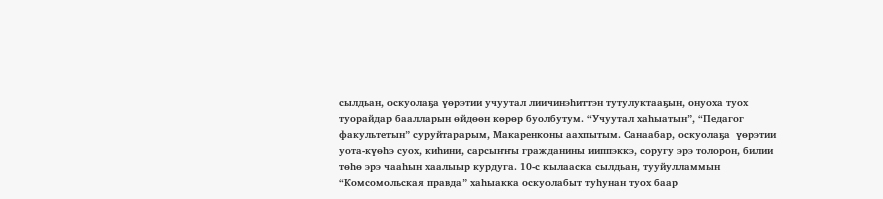сылдьан, оскуолаҕа үөрэтии учуутал лиичинэһиттэн тутулуктааҕын, онуоха туох туорайдар баалларын өйдөөн көрөр буолбутум. “Учуутал хаһыатын”, “Педагог факультетын” суруйтарарым, Макаренконы аахпытым. Санаабар, оскуолаҕа  үөрэтии уота-күөһэ суох, киһини, сарсыҥҥы гражданины ииппэккэ, соругу эрэ толорон, билии төһө эрэ чааһын хаалыыр курдуга. 10-с кылааска сылдьан, тууйулламмын “Комсомольская правда” хаһыакка оскуолабыт туһунан туох баар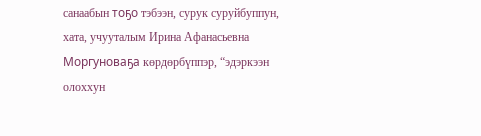санаабын тоҕо тэбээн, сурук суруйбуппун, хата, учууталым Ирина Афанасьевна Моргуноваҕа көрдөрбүппэр, “эдэркээн олоххун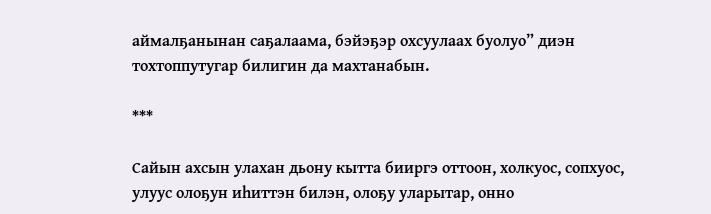аймалҕанынан саҕалаама, бэйэҕэр охсуулаах буолуо” диэн тохтоппутугар билигин да махтанабын.

***

Сайын ахсын улахан дьону кытта бииргэ оттоон, холкуос, сопхуос, улуус олоҕун иһиттэн билэн, олоҕу уларытар, онно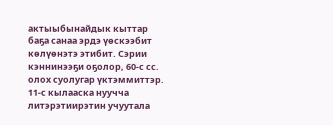актыыбынайдык кыттар баҕа санаа эрдэ үөскээбит көлүөнэтэ этибит. Сэрии кэннинээҕи оҕолор, 60-с сс. олох суолугар үктэммиттэр. 11-с кылааска нуучча литэрэтиирэтин учуутала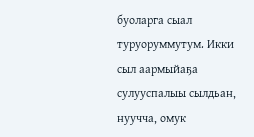буоларга сыал туруоруммутум. Икки сыл аармыйаҕа сулууспалыы сылдьан, нуучча, омук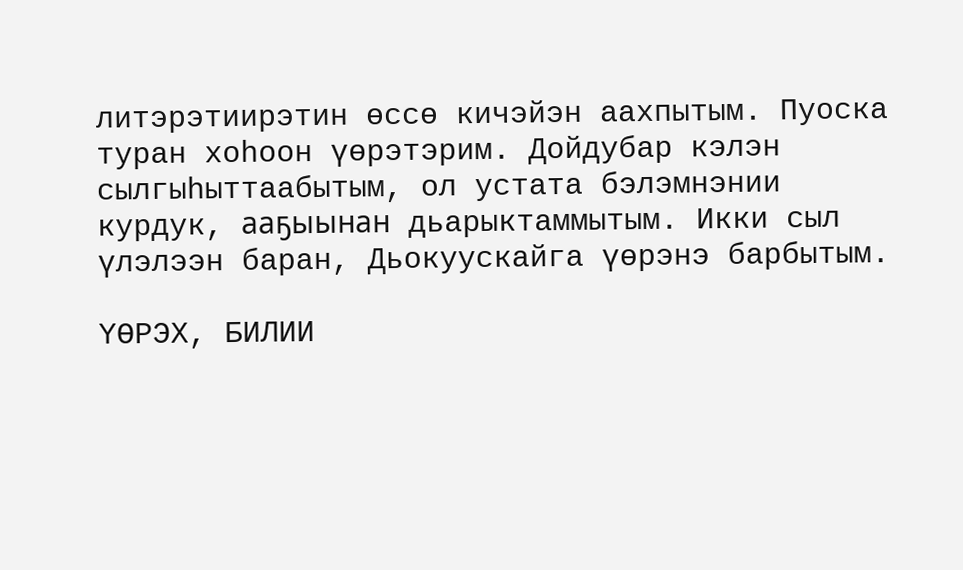литэрэтиирэтин өссө кичэйэн аахпытым. Пуоска туран хоһоон үөрэтэрим. Дойдубар кэлэн сылгыһыттаабытым, ол устата бэлэмнэнии курдук, ааҕыынан дьарыктаммытым. Икки сыл үлэлээн баран, Дьокуускайга үөрэнэ барбытым.

ҮӨРЭХ, БИЛИИ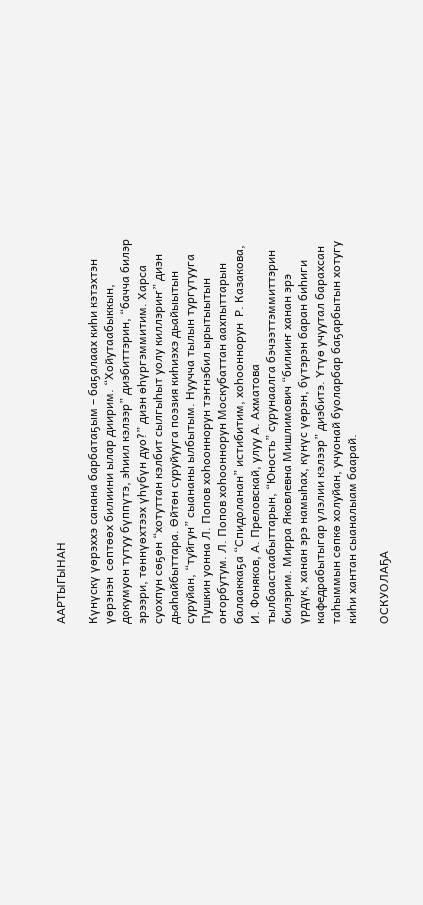ААРТЫГЫНАН

Күнүскү үөрэххэ санана барбатаҕым – баҕалаах киһи кэтэхтэн үөрэнэн  сөптөөх билиини ылар диирим. “Хойутаабыккын, докумуон тутуу бүппүтэ, эһиил кэлээр” диэбиттэрин, “бачча билэр эрээри, төннүөхтээх үһүбүн дуо?” диэн өһүргэммитим. Харса суохпун сөҕөн “хотуттан кэлбит сылгыһыт уолу киллэриҥ” диэн дьаһайбыттара. Өйтөн суруйууга поэзия киһиэхэ дьайыытын суруйан, “туйгун” сыананы ылбытым. Нуучча тылын тургутууга Пушкин уонна Л. Попов хоһооннорун тэҥнэбил ырытыытын оҥорбутум. Л. Попов хоһооннорун Москубаттан аахпыттарын балааккаҕа “Спидоланан” истибитим, хоһооннорун  Р. Казакова, И. Фоняков, А. Преловскай, улуу А. Ахматова тылбаастаабыттарын, “Юность” сурунаалга бэчээттэммиттэрин билэрим. Мирра Яковлевна Мишлимович “билииҥ ханан эрэ үрдүк, ханан эрэ намыһах, күнүс үөрэн, бүтэрэн баран биһиги кафедрабытыгар үлэлии кэлээр” диэбитэ. Үтүө учуутал барахсан таһыммын сөпкө холуйан, учуонай буоларбар баҕарбытын хотугу киһи хантан сыаналыам баарай.

ОСКУОЛАҔА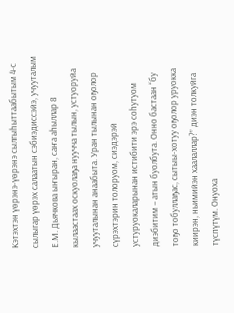Кэтэхтэн үөрэнэ-үөрэнэ сылгыһыттаабытым 4-с сылыгар үөрэх салаатын сэбиэдиссэйэ, учууталым Е.М. Дьячкова ыҥыран, саҥа аһыллар 8 кылаастаах оскуолаҕа нуучча тылын, устуоруйа учууталынан анаабыта. Уран тылынан оҕолор сүрэхтэрин толоруом, сиэдэрэй устуруокаларынан истибити эрэ соһутуом диэбитим – атын буолбута. Онно бастаан “бу тоҕо тобуллаҕас, сытыы-хотуу оҕолор уруокка киирэн, ньимийэн хаалаллар?” диэн толкуйга түспүтүм. Онуоха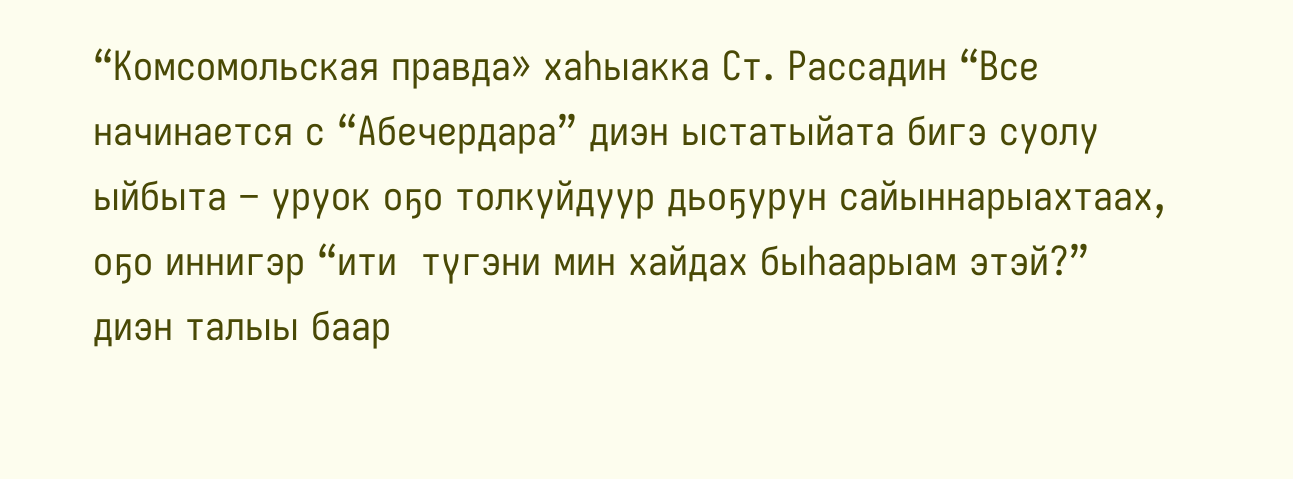“Комсомольская правда» хаһыакка Ст. Рассадин “Все начинается с “Абечердара” диэн ыстатыйата бигэ суолу ыйбыта – уруок оҕо толкуйдуур дьоҕурун сайыннарыахтаах, оҕо иннигэр “ити  түгэни мин хайдах быһаарыам этэй?” диэн талыы баар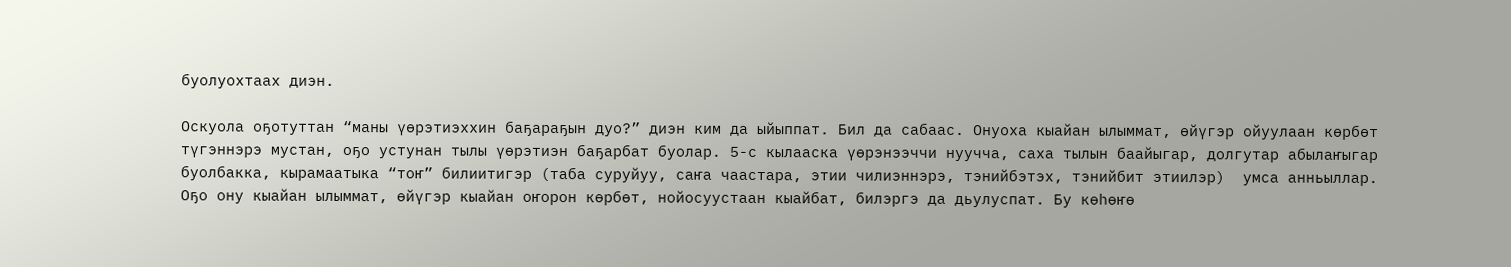буолуохтаах диэн.

Оскуола оҕотуттан “маны үөрэтиэххин баҕараҕын дуо?” диэн ким да ыйыппат. Бил да сабаас. Онуоха кыайан ылыммат, өйүгэр ойуулаан көрбөт түгэннэрэ мустан, оҕо устунан тылы үөрэтиэн баҕарбат буолар. 5-с кылааска үөрэнээччи нуучча, саха тылын баайыгар, долгутар абылаҥыгар буолбакка, кырамаатыка “тоҥ” билиитигэр (таба суруйуу, саҥа чаастара, этии чилиэннэрэ, тэнийбэтэх, тэнийбит этиилэр)  умса анньыллар. Оҕо ону кыайан ылыммат, өйүгэр кыайан оҥорон көрбөт, нойосуустаан кыайбат, билэргэ да дьулуспат. Бу көһөҥө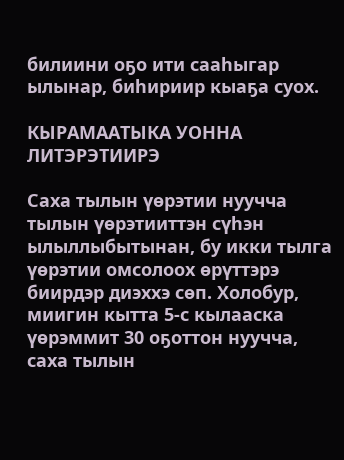билиини оҕо ити сааһыгар ылынар, биһириир кыаҕа суох.

КЫРАМААТЫКА УОННА ЛИТЭРЭТИИРЭ

Саха тылын үөрэтии нуучча тылын үөрэтииттэн сүһэн ылыллыбытынан, бу икки тылга үөрэтии омсолоох өрүттэрэ биирдэр диэххэ сөп. Холобур, миигин кытта 5-с кылааска үөрэммит 30 оҕоттон нуучча, саха тылын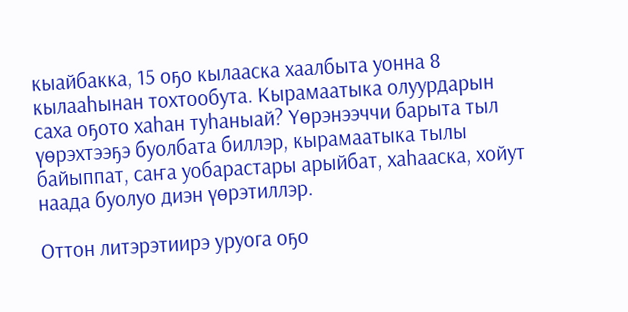кыайбакка, 15 оҕо кылааска хаалбыта уонна 8 кылааһынан тохтообута. Кырамаатыка олуурдарын саха оҕото хаһан туһаныай? Үөрэнээччи барыта тыл үөрэхтээҕэ буолбата биллэр, кырамаатыка тылы байыппат, саҥа уобарастары арыйбат, хаһааска, хойут наада буолуо диэн үөрэтиллэр.

Оттон литэрэтиирэ уруога оҕо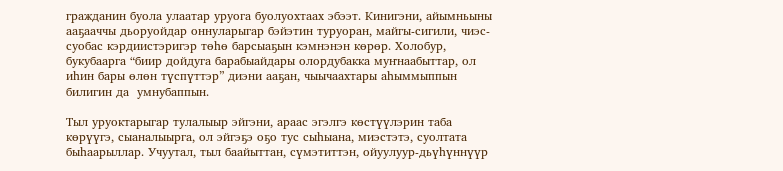гражданин буола улаатар уруога буолуохтаах эбээт. Кинигэни, айымньыны  ааҕааччы дьоруойдар оннуларыгар бэйэтин туруоран, майгы-сигили, чиэс-суобас кэрдиистэригэр төһө барсыаҕын кэмнэнэн көрөр. Холобур, букубаарга “биир дойдуга барабыайдары олордубакка муҥнаабыттар, ол иһин бары өлөн түспүттэр” диэни ааҕан, чыычаахтары аһыммыппын билигин да  умнубаппын.

Тыл уруоктарыгар тулалыыр эйгэни, араас эгэлгэ көстүүлэрин таба көрүүгэ, сыаналыырга, ол эйгэҕэ оҕо тус сыһыана, миэстэтэ, суолтата быһаарыллар. Учуутал, тыл баайыттан, сүмэтиттэн, ойуулуур-дьүһүннүүр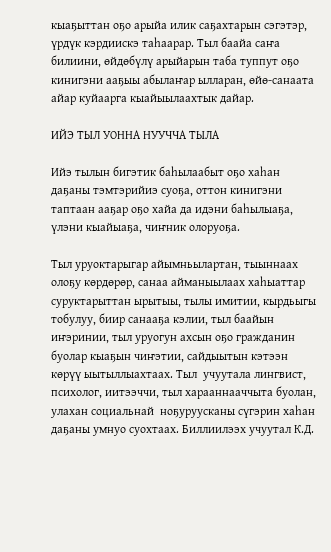кыаҕыттан оҕо арыйа илик саҕахтарын сэгэтэр, үрдүк кэрдиискэ таһаарар. Тыл баайа саҥа билиини, өйдөбүлү арыйарын таба туппут оҕо кинигэни ааҕыы абылаҥар ылларан, өйө-санаата айар куйаарга кыайыылаахтык дайар.

ИЙЭ ТЫЛ УОННА НУУЧЧА ТЫЛА

Ийэ тылын бигэтик баһылаабыт оҕо хаһан даҕаны тэмтэрийиэ суоҕа, оттон кинигэни таптаан ааҕар оҕо хайа да идэни баһылыаҕа, үлэни кыайыаҕа, чиҥник олоруоҕа.

Тыл уруоктарыгар айымньылартан, тыыннаах олоҕу көрдөрөр, санаа айманыылаах хаһыаттар суруктарыттан ырытыы, тылы имитии, кырдьыгы тобулуу, биир санааҕа кэлии, тыл баайын иҥэринии, тыл уруогун ахсын оҕо гражданин буолар кыаҕын чиҥэтии, сайдыытын кэтээн көрүү ыытыллыахтаах. Тыл  учуутала лингвист, психолог, иитээччи, тыл харааннааччыта буолан, улахан социальнай  ноҕуруусканы сүгэрин хаһан даҕаны умнуо суохтаах. Биллиилээх учуутал К.Д.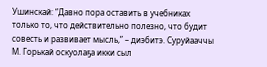Ушинскай: “Давно пора оставить в учебниках только то, что действительно полезно, что будит совесть и развивает мысль,” – диэбитэ. Суруйааччы М. Горькай оскуолаҕа икки сыл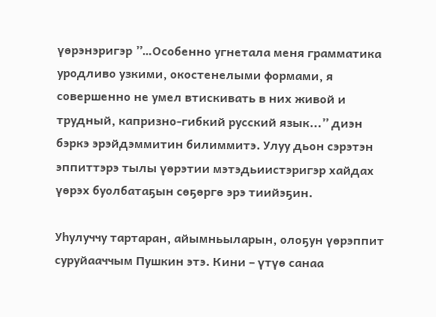үөрэнэригэр ”…Особенно угнетала меня грамматика уродливо узкими, окостенелыми формами, я совершенно не умел втискивать в них живой и трудный, капризно-гибкий русский язык...” диэн бэркэ эрэйдэммитин билиммитэ. Улуу дьон сэрэтэн эппиттэрэ тылы үөрэтии мэтэдьиистэригэр хайдах үөрэх буолбатаҕын сөҕөргө эрэ тиийэҕин.

Уһулуччу тартаран, айымньыларын, олоҕун үөрэппит суруйааччым Пушкин этэ. Кини – үтүө санаа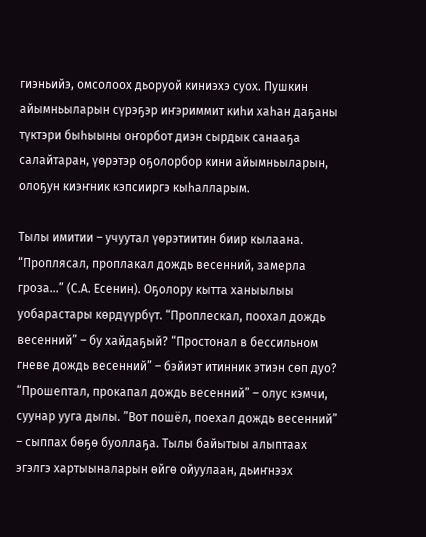гиэньийэ, омсолоох дьоруой киниэхэ суох. Пушкин айымньыларын сүрэҕэр иҥэриммит киһи хаһан даҕаны түктэри быһыыны оҥорбот диэн сырдык санааҕа салайтаран, үөрэтэр оҕолорбор кини айымньыларын, олоҕун киэҥник кэпсииргэ кыһалларым.

Тылы имитии – учуутал үөрэтиитин биир кылаана. “Проплясал, проплакал дождь весенний, замерла гроза...” (С.А. Есенин). Оҕолору кытта ханыылыы уобарастары көрдүүрбүт. “Проплескал, поохал дождь весенний” – бу хайдаҕый? “Простонал в бессильном гневе дождь весенний” – бэйиэт итинник этиэн сөп дуо? “Прошептал, прокапал дождь весенний” – олус кэмчи, суунар ууга дылы. ”Вот пошёл, поехал дождь весенний” – сыппах бөҕө буоллаҕа. Тылы байытыы алыптаах эгэлгэ хартыыналарын өйгө ойуулаан, дьиҥнээх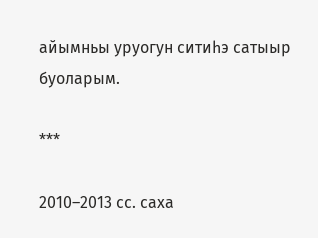айымньы уруогун ситиһэ сатыыр буоларым.

***

2010–2013 сс. саха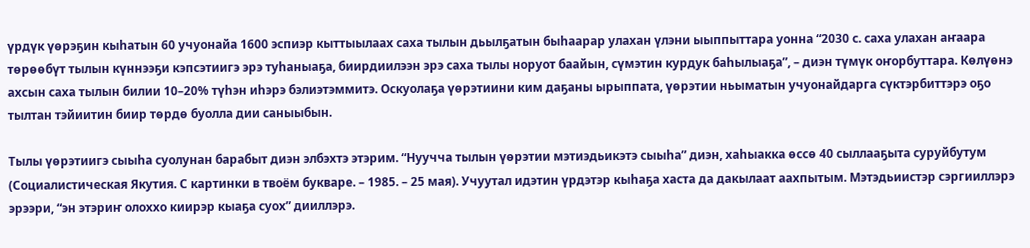үрдүк үөрэҕин кыһатын 60 учуонайа 1600 эспиэр кыттыылаах саха тылын дьылҕатын быһаарар улахан үлэни ыыппыттара уонна “2030 с. саха улахан аҥаара төрөөбүт тылын күннээҕи кэпсэтиигэ эрэ туһаныаҕа, биирдиилээн эрэ саха тылы норуот баайын, сүмэтин курдук баһылыаҕа”, – диэн түмүк оҥорбуттара. Көлүөнэ ахсын саха тылын билии 10–20% түһэн иһэрэ бэлиэтэммитэ. Оскуолаҕа үөрэтиини ким даҕаны ырыппата, үөрэтии ньыматын учуонайдарга сүктэрбиттэрэ оҕо тылтан тэйиитин биир төрдө буолла дии саныыбын.

Тылы үөрэтиигэ сыыһа суолунан барабыт диэн элбэхтэ этэрим. “Нуучча тылын үөрэтии мэтиэдьикэтэ сыыһа” диэн, хаһыакка өссө 40 сыллааҕыта суруйбутум (Социалистическая Якутия. С картинки в твоём букваре. – 1985. – 25 мая). Учуутал идэтин үрдэтэр кыһаҕа хаста да дакылаат аахпытым. Мэтэдьиистэр сэргииллэрэ эрээри, “эн этэриҥ олоххо киирэр кыаҕа суох” дииллэрэ.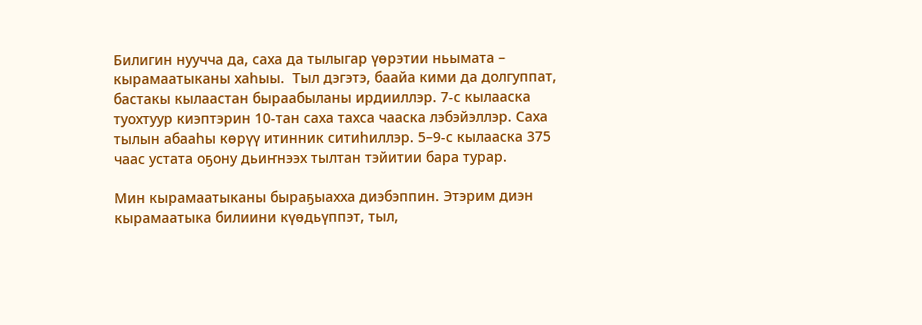Билигин нуучча да, саха да тылыгар үөрэтии ньымата – кырамаатыканы хаһыы.  Тыл дэгэтэ, баайа кими да долгуппат, бастакы кылаастан быраабыланы ирдииллэр. 7-с кылааска туохтуур киэптэрин 10-тан саха тахса чааска лэбэйэллэр. Саха тылын абааһы көрүү итинник ситиһиллэр. 5–9-с кылааска 375 чаас устата оҕону дьиҥнээх тылтан тэйитии бара турар.

Мин кырамаатыканы быраҕыахха диэбэппин. Этэрим диэн кырамаатыка билиини күөдьүппэт, тыл,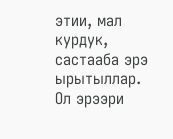этии, мал курдук, састааба эрэ ырытыллар.  Ол эрээри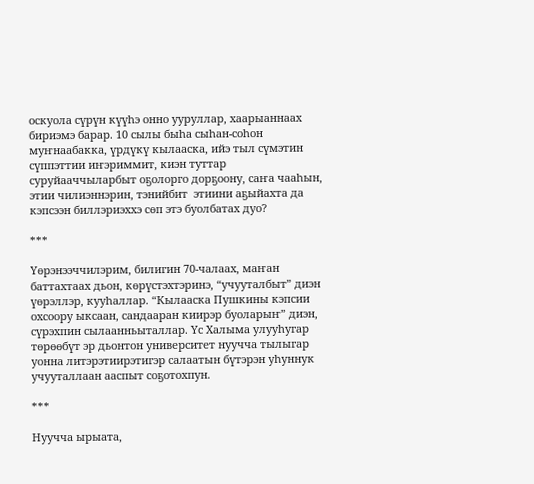оскуола сүрүн күүһэ онно ууруллар, хаарыаннаах бириэмэ барар. 10 сылы быһа сыһан-соһон муҥнаабакка, үрдүкү кылааска, ийэ тыл сүмэтин сүппэттии иҥэриммит, киэн туттар суруйааччыларбыт оҕолорго дорҕоону, саҥа чааһын, этии чилиэннэрин, тэнийбит  этиини аҕыйахта да кэпсээн биллэриэххэ сөп этэ буолбатах дуо?

***

Үөрэнээччилэрим, билигин 70-чалаах, маҥан баттахтаах дьон, көрүстэхтэринэ, “учууталбыт” диэн үөрэллэр, кууһаллар. “Кылааска Пушкины кэпсии охсоору ыксаан, сандааран киирэр буоларыҥ” диэн, сүрэхпин сылаанньыталлар. Үс Халыма улууһугар төрөөбүт эр дьонтон университет нуучча тылыгар уонна литэрэтиирэтигэр салаатын бүтэрэн уһуннук учууталлаан ааспыт соҕотохпун.

***

Нуучча ырыата,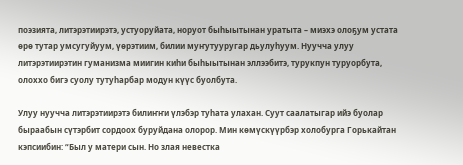поэзията, литэрэтиирэтэ, устуоруйата, норуот быһыытынан уратыта – миэхэ олоҕум устата өрө тутар умсугуйуум, үөрэтиим, билии муҥутууругар дьулуһуум. Нуучча улуу литэрэтиирэтин гуманизма миигин киһи быһыытынан эллээбитэ, турукпун туруорбута, олоххо бигэ суолу тутуһарбар модун күүс буолбута.

Улуу нуучча литэрэтиирэтэ билиҥҥи үлэбэр туһата улахан. Суут саалатыгар ийэ буолар быраабын сүтэрбит сордоох буруйдана олорор. Мин көмүскүүрбэр холобурга Горькайтан кэпсиибин: “Был у матери сын. Но злая невестка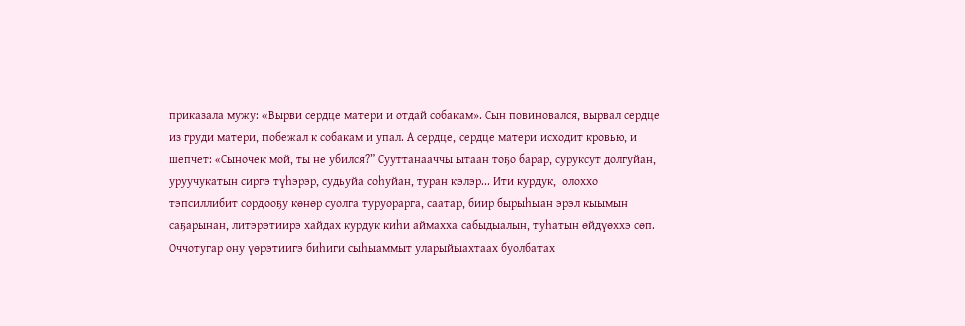приказала мужу: «Вырви сердце матери и отдай собакам». Сын повиновался, вырвал сердце из груди матери, побежал к собакам и упал. А сердце, сердце матери исходит кровью, и шепчет: «Сыночек мой, ты не убился?” Сууттанааччы ытаан тоҕо барар, суруксут долгуйан, уруучукатын сиргэ түһэрэр, судьуйа соһуйан, туран кэлэр... Ити курдук,  олоххо тэпсиллибит сордооҕу көнөр суолга туруорарга, саатар, биир бырыһыан эрэл кыымын саҕарынан, литэрэтиирэ хайдах курдук киһи аймахха сабыдыалын, туһатын өйдүөххэ сөп. Оччотугар ону үөрэтиигэ биһиги сыһыаммыт уларыйыахтаах буолбатах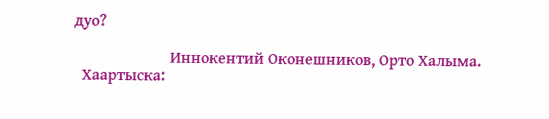дуо?

                        Иннокентий Оконешников, Орто Халыма.
  Хаартыска: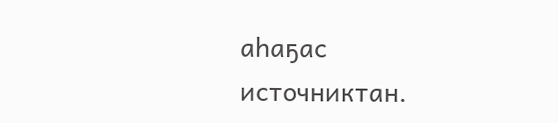аһаҕас источниктан.